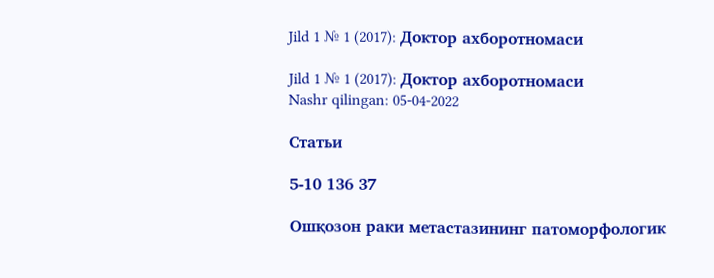Jild 1 № 1 (2017): Доктор ахборотномаси

Jild 1 № 1 (2017): Доктор ахборотномаси
Nashr qilingan: 05-04-2022

Статьи

5-10 136 37

Ошқозон раки метастазининг патоморфологик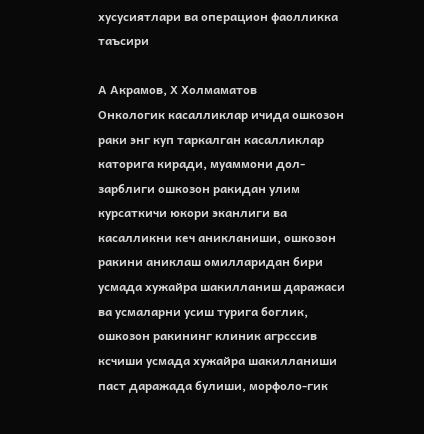хусусиятлари ва операцион фаолликка таъсири

А Акрамов, Х Холмаматов
Онкологик касалликлар ичида ошкозон раки энг куп таркалган касалликлар каторига киради, муаммони дол-зарблиги ошкозон ракидан улим курсаткичи юкори эканлиги ва касалликни кеч аникланиши, ошкозон ракини аниклаш омилларидан бири усмада хужайра шакилланиш даражаси ва усмаларни усиш турига боглик, ошкозон ракининг клиник агрсссив ксчиши усмада хужайра шакилланиши паст даражада булиши, морфоло-гик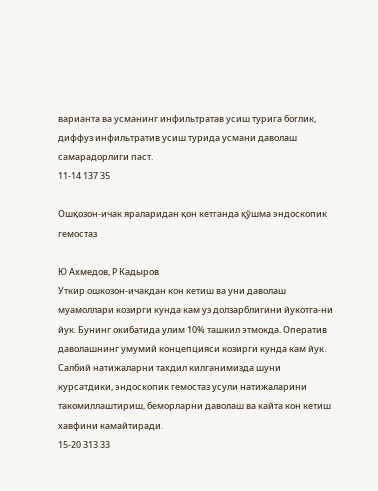варианта ва усманинг инфильтратав усиш турига боглик, диффуз инфильтратив усиш турида усмани даволаш самарадорлиги паст.
11-14 137 35

Ошқозон-ичак яраларидан қон кетганда қўшма эндоскопик гемостаз

Ю Ахмедов, Р Кадыров
Уткир ошкозон-ичакдан кон кетиш ва уни даволаш муамоллари козирги кунда кам уз долзарблигини йукотга-ни йук. Бунинг окибатида улим 10% ташкил этмокда. Оператив даволашнинг умумий концепцияси козирги кунда кам йук. Салбий натижаларни тахдил килганимизда шуни курсатдики, эндоскопик гемостаз усули натижаларини такомиллаштириш, беморларни даволаш ва кайта кон кетиш хавфини камайтиради.
15-20 313 33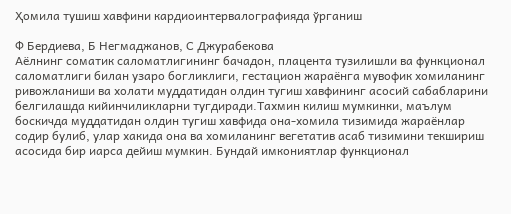Ҳомила тушиш хавфини кардиоинтервалографияда ўрганиш

Ф Бердиева, Б Негмаджанов, С Джурабекова
Аёлнинг соматик саломатлигининг бачадон, плацента тузилишли ва функционал саломатлиги билан узаро богликлиги, гестацион жараёнга мувофик хомиланинг ривожланиши ва холати муддатидан олдин тугиш хавфининг асосий сабабларини белгилашда кийинчиликларни тугдиради.Тахмин килиш мумкинки, маълум боскичда муддатидан олдин тугиш хавфида она-хомила тизимида жараёнлар содир булиб, улар хакида она ва хомиланинг вегетатив асаб тизимини текшириш асосида бир иарса дейиш мумкин. Бундай имкониятлар функционал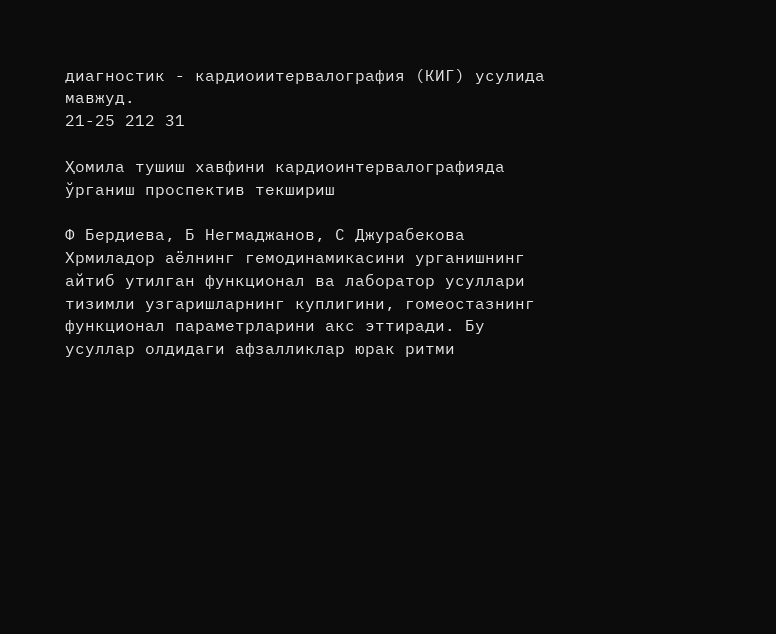диагностик - кардиоиитервалография (КИГ) усулида мавжуд.
21-25 212 31

Ҳомила тушиш хавфини кардиоинтервалографияда ўрганиш проспектив текшириш

Ф Бердиева, Б Негмаджанов, С Джурабекова
Хрмиладор аёлнинг гемодинамикасини урганишнинг айтиб утилган функционал ва лаборатор усуллари тизимли узгаришларнинг куплигини, гомеостазнинг функционал параметрларини акс эттиради. Бу усуллар олдидаги афзалликлар юрак ритми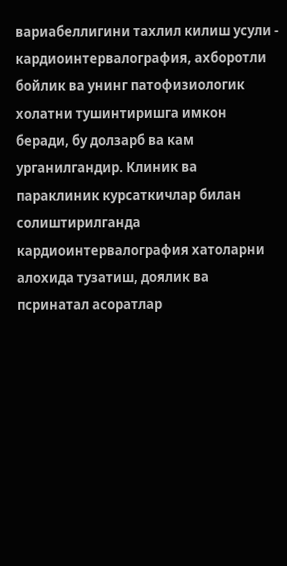вариабеллигини тахлил килиш усули - кардиоинтервалография, ахборотли бойлик ва унинг патофизиологик холатни тушинтиришга имкон беради, бу долзарб ва кам урганилгандир. Клиник ва параклиник курсаткичлар билан солиштирилганда кардиоинтервалография хатоларни алохида тузатиш, доялик ва псринатал асоратлар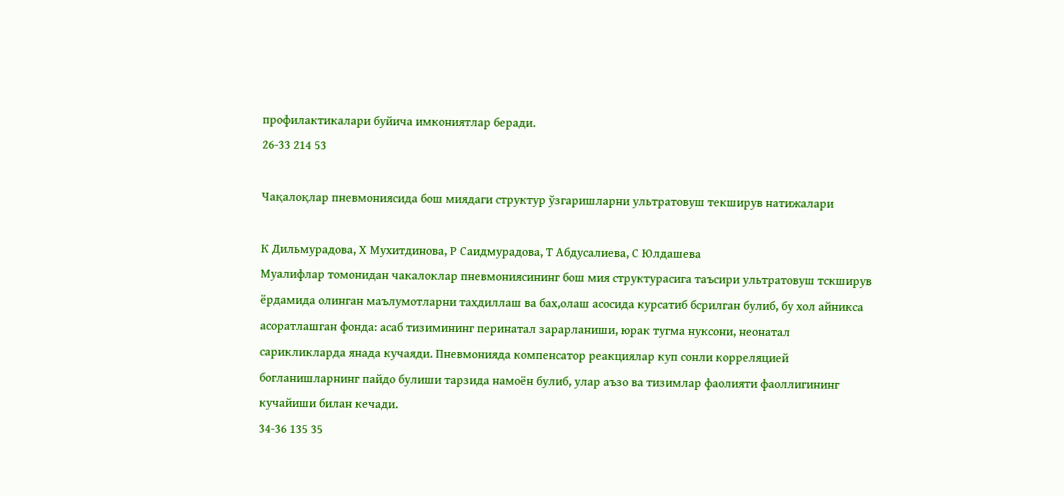профилактикалари буйича имкониятлар беради.
26-33 214 53

Чақалоқлар пневмониясида бош миядаги структур ўзгаришларни ультратовуш текширув натижалари

К Дильмурадова, Х Мухитдинова, Р Саидмурадова, Т Абдусалиева, С Юлдашева
Муалифлар томонидан чакалоклар пневмониясининг бош мия структурасига таъсири ультратовуш тскширув ёрдамида олинган маълумотларни тахдиллаш ва бах,олаш асосида курсатиб бсрилган булиб, бу хол айникса асоратлашган фонда: асаб тизимининг перинатал зарарланиши, юрак тугма нуксони, неонатал сарикликларда янада кучаяди. Пневмонияда компенсатор реакциялар куп сонли корреляцией богланишларнинг пайдо булиши тарзида намоён булиб, улар аъзо ва тизимлар фаолияти фаоллигининг кучайиши билан кечади.
34-36 135 35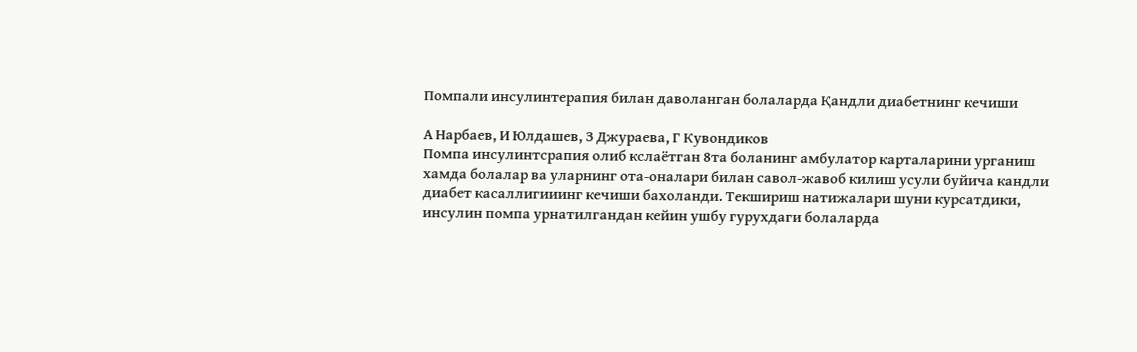Помпали инсулинтерапия билан даволанган болаларда Қандли диабетнинг кечиши

А Нарбаев, И Юлдашев, З Джураева, Г Кувондиков
Помпа инсулинтсрапия олиб кслаётган 8та боланинг амбулатор карталарини урганиш хамда болалар ва уларнинг ота-оналари билан савол-жавоб килиш усули буйича кандли диабет касаллигииинг кечиши бахоланди. Текшириш натижалари шуни курсатдики, инсулин помпа урнатилгандан кейин ушбу гурухдаги болаларда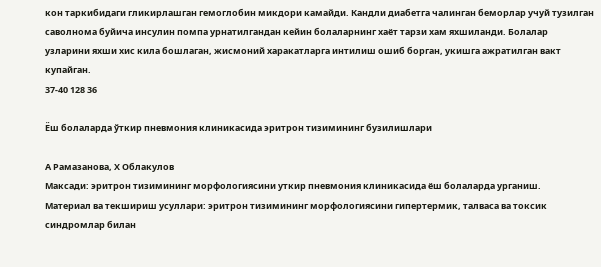кон таркибидаги гликирлашган гемоглобин микдори камайди. Кандли диабетга чалинган беморлар учуй тузилган саволнома буйича инсулин помпа урнатилгандан кейин болаларнинг хаёт тарзи хам яхшиланди. Болалар узларини яхши хис кила бошлаган, жисмоний харакатларга интилиш ошиб борган, укишга ажратилган вакт купайган.
37-40 128 36

Ёш болаларда ўткир пневмония клиникасида эритрон тизимининг бузилишлари

А Рамазанова, Х Облакулов
Максади: эритрон тизимининг морфологиясини уткир пневмония клиникасида ёш болаларда урганиш.
Материал ва текшириш усуллари: эритрон тизимининг морфологиясини гипертермик, талваса ва токсик синдромлар билан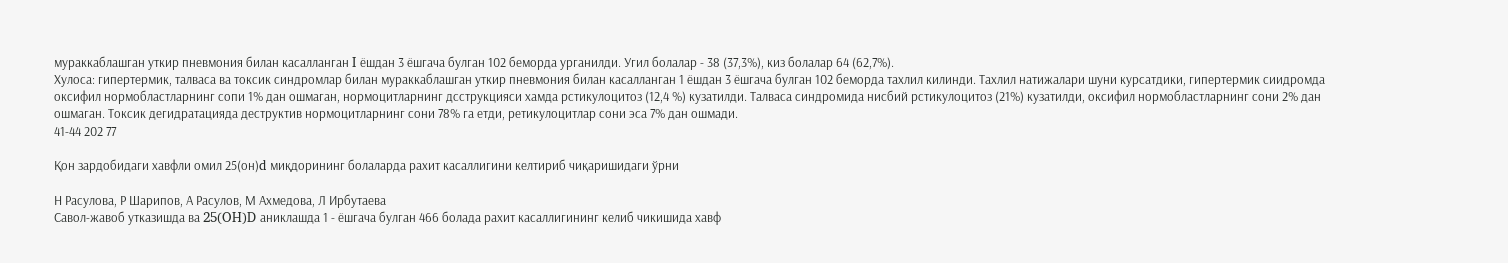мураккаблашган уткир пневмония билан касалланган I ёшдан 3 ёшгача булган 102 беморда урганилди. Угил болалар - 38 (37,3%), киз болалар 64 (62,7%).
Хулоса: гипертермик, талваса ва токсик синдромлар билан мураккаблашган уткир пневмония билан касалланган 1 ёшдан 3 ёшгача булган 102 беморда тахлил килинди. Тахлил натижалари шуни курсатдики, гипертермик сиидромда оксифил нормобластларнинг сопи 1% дан ошмаган, нормоцитларнинг дсструкцияси хамда рстикулоцитоз (12,4 %) кузатилди. Талваса синдромида нисбий рстикулоцитоз (21%) кузатилди, оксифил нормобластларнинг сони 2% дан ошмаган. Токсик дегидратацияда деструктив нормоцитларнинг сони 78% га етди, ретикулоцитлар сони эса 7% дан ошмади.
41-44 202 77

Қон зардобидаги хавфли омил 25(он)d миқдорининг болаларда рахит касаллигини келтириб чиқаришидаги ўрни

Н Расулова, Р Шарипов, А Расулов, М Ахмедова, Л Ирбутаева
Савол-жавоб утказишда ва 25(OH)D аниклашда 1 - ёшгача булган 466 болада рахит касаллигининг келиб чикишида хавф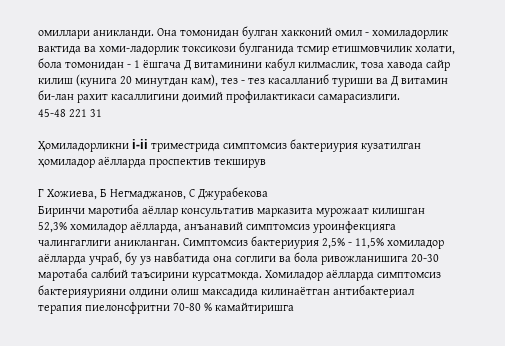омиллари аникланди. Она томонидан булган хакконий омил - хомиладорлик вактида ва хоми-ладорлик токсикози булганида тсмир етишмовчилик холати, бола томонидан - 1 ёшгача Д витаминини кабул килмаслик, тоза хавода сайр килиш (кунига 20 минутдан кам), тез - тез касалланиб туриши ва Д витамин би-лан рахит касаллигини доимий профилактикаси самарасизлиги.
45-48 221 31

Ҳомиладорликни i-ii триместрида симптомсиз бактериурия кузатилган ҳомиладор аёлларда проспектив текширув

Г Хожиева, Б Негмаджанов, С Джурабекова
Биринчи маротиба аёллар консультатив марказита мурожаат килишган 52,3% хомиладор аёлларда, анъанавий симптомсиз уроинфекцияга чалингаглиги аникланган. Симптомсиз бактериурия 2,5% - 11,5% хомиладор аёлларда учраб, бу уз навбатида она соглиги ва бола ривожланишига 20-30 маротаба салбий таъсирини курсатмокда. Хомиладор аёлларда симптомсиз бактерияурияни олдини олиш максадида килинаётган антибактериал терапия пиелонсфритни 70-80 % камайтиришга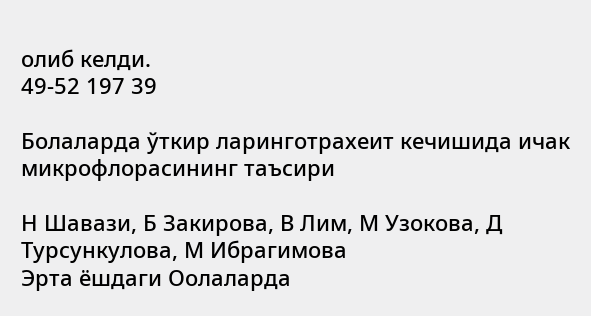олиб келди.
49-52 197 39

Болаларда ўткир ларинготрахеит кечишида ичак микрофлорасининг таъсири

Н Шавази, Б Закирова, В Лим, М Узокова, Д Турсункулова, М Ибрагимова
Эрта ёшдаги Оолаларда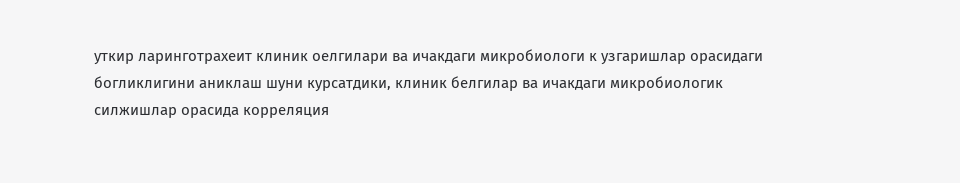уткир ларинготрахеит клиник оелгилари ва ичакдаги микробиологи к узгаришлар орасидаги богликлигини аниклаш шуни курсатдики, клиник белгилар ва ичакдаги микробиологик силжишлар орасида корреляция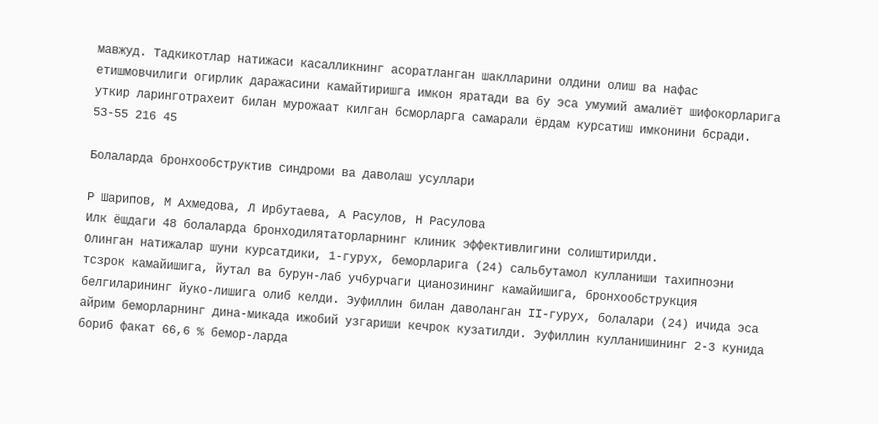мавжуд. Тадкикотлар натижаси касалликнинг асоратланган шаклларини олдини олиш ва нафас етишмовчилиги огирлик даражасини камайтиришга имкон яратади ва бу эса умумий амалиёт шифокорларига уткир ларинготрахеит билан мурожаат килган бсморларга самарали ёрдам курсатиш имконини бсради.
53-55 216 45

Болаларда бронхообструктив синдроми ва даволаш усуллари

Р Шарипов, М Ахмедова, Л Ирбутаева, А Расулов, Н Расулова
Илк ёшдаги 48 болаларда бронходилятаторларнинг клиник эффективлигини солиштирилди.
Олинган натижалар шуни курсатдики, 1-гурух, беморларига (24) сальбутамол кулланиши тахипноэни тсзрок камайишига, йутал ва бурун-лаб учбурчаги цианозининг камайишига, бронхообструкция белгиларининг йуко-лишига олиб келди. Эуфиллин билан даволанган II-гурух, болалари (24) ичида эса айрим беморларнинг дина-микада ижобий узгариши кечрок кузатилди. Эуфиллин кулланишининг 2-3 кунида бориб факат 66,6 % бемор-ларда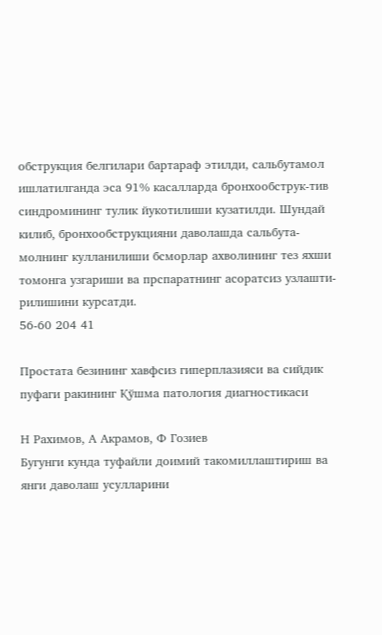обструкция белгилари бартараф этилди, сальбутамол ишлатилганда эса 91% касалларда бронхообструк-тив синдромининг тулик йукотилиши кузатилди. Шундай килиб, бронхообструкцияни даволашда сальбута-молнинг кулланилиши бсморлар ахволининг тез яхши томонга узгариши ва прспаратнинг асоратсиз узлашти-рилишини курсатди.
56-60 204 41

Простата безининг хавфсиз гиперплазияси ва сийдик пуфаги ракининг Қўшма патология диагностикаси

Н Рахимов, А Акрамов, Ф Гозиев
Бугунги кунда туфайли доимий такомиллаштириш ва янги даволаш усулларини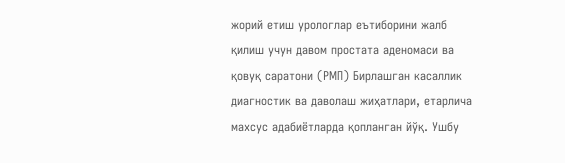жорий етиш урологлар еътиборини жалб қилиш учун давом простата аденомаси ва қовуқ саратони (РМП) Бирлашган касаллик диагностик ва даволаш жиҳатлари, етарлича махсус адабиётларда қопланган йўқ. Ушбу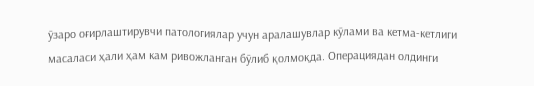ўзаро оғирлаштирувчи патологиялар учун аралашувлар кўлами ва кетма-кетлиги масаласи ҳали ҳам кам ривожланган бўлиб қолмоқда. Операциядан олдинги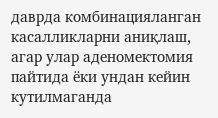даврда комбинацияланган касалликларни аниқлаш, агар улар аденомектомия пайтида ёки ундан кейин кутилмаганда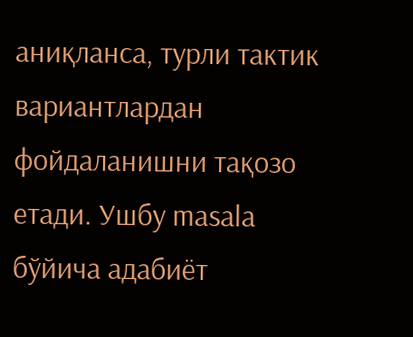аниқланса, турли тактик вариантлардан фойдаланишни тақозо етади. Ушбу masala бўйича адабиёт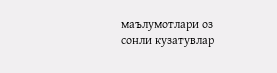маълумотлари оз сонли кузатувлар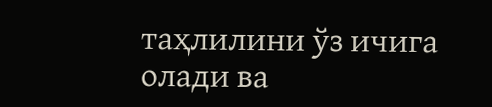таҳлилини ўз ичига олади ва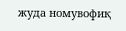жуда номувофиқ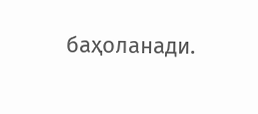баҳоланади.